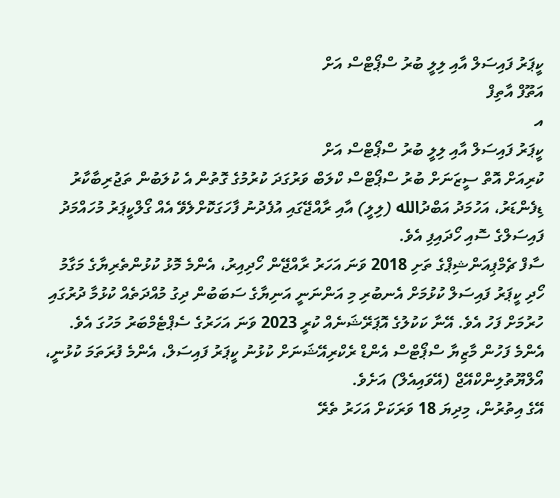ކީޕަރު ފައިސަލް އާއި ލިލީ ބުރު ސްޕޯޓްސް އަށް
އަތޫފް އާތިފް
އ
ކީޕަރު ފައިސަލް އާއި ލިލީ ބުރު ސްޕޯޓްސް އަށް
ކުރިއަށް އޮތް ސީޒަނަށް ބުރު ސްޕޯޓްސް ކްލަބް ވަރުގަދަ ކުރުމުގެ ގޮތުން އެ ކުލަބުން ތަޖުރިބާކާރު ޑިފެންޑަރު، އަހުމަދު އަބްދުالله (ލިލީ) އާއި ރާއްޖޭގައި އުފެދުނު ފާހަގަކޮށްލެވޭ އެއް ގޯލްކީޕަރު މުހައްމަދު ފައިސަލްގެ ސޮއި ހޯދައިފި އެވެ.
ސާފް ޗެމްޕިއަންޝިޕްގެ ތަށި 2018 ވަނަ އަހަރު ރާއްޖޭން ހޯދިއިރު، އެންމެ މޮޅު ކުޅުންތެރިޔާގެ މަގާމު ހޯދި ކީޕަރު ފައިސަލް ކުޅުމަށް އެނބުރި މި އަންނަނީ އަނިޔާގެ ސަބަބުން ދިގު މުއްދަތެއް ކުޅުމާ ދުރުގައި ހުރުމަށް ފަހު އެވެ. އޭނާ ކަކުލުގެ އޮޕަރޭޝަނެއް ކުރީ 2023 ވަނަ އަހަރުގެ ސެޕްޓެމްބަރު މަހުގަ އެވެ.
އެންމެ ފަހުން މާޒިޔާ ސްޕޯޓްސް އެންޑް ރެކްރިއޭޝަނަށް ކުޅުނު ކީޕަރު ފައިސަލް، އެންމެ ފުރަތަމަ ކުޅުނީ، އޯލްޔޫތުލިންކްއޭޖް (އޭވައިއެލް) އަށެވެ.
އޭގެ އިތުރުން، މިދިޔަ 18 ވަރަކަށް އަހަރު ތެރޭ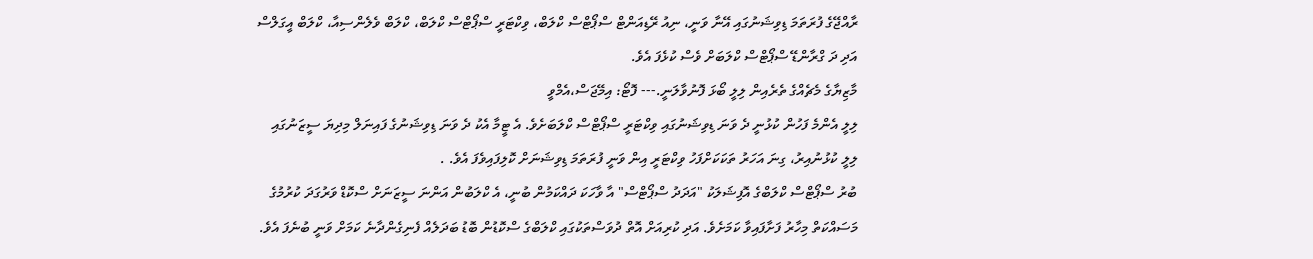ރާއްޖޭގެ ފުރަތަމަ ޑިވިޝަނުގައި އޭނާ ވަނީ، ނިއު ރޭޑިއަންޓް ސްޕޯޓްސް ކްލަބް، ވިކްޓަރީ ސްޕޯޓްސް ކްލަބް، ކްލަބް ވެލެންސިއާ، ކްލަބް އީގަލްސް އަދި ދަ ގްރާންޑޭ ސްޕޯޓްސް ކްލަބަށް ވެސް ކުޅެފަ އެވެ.
މާޒިޔާގެ މެޗެއްގެ ތެރެއިން ލިލީ ބޯޅަ ފޮނުވާލަނީ.--- ފޮޓޯ: އިމޭޖަސް،އެމްވީ
ލިލީ އެންމެ ފަހުން ކުޅުނީ ދެ ވަނަ ޑިވިޝަނުގައި ވިކްޓަރީ ސްޕޯޓްސް ކްލަބަށެވެ. އެ ޓީމާ އެކު ދެ ވަނަ ޑިވިޝަނުގެ ފައިނަލް މިދިޔަ ސީޒަނުގައި ލިލީ ކުޅުނުއިރު، ގިނަ އަހަރު ތަކަކަށްފަހު ވިކްޓަރީ އިން ވަނީ ފުރަތަމަ ޑިވިޝަނަށް ކޮލިފައިވެފަ އެވެ. .
ބުރު ސްޕޯޓްސް ކްލަބްގެ އޮފިޝަލަކު "އަދަދު ސްޕޯޓްސް" އާ ވާހަކަ ދައްކަމުން ބުނީ، އެ ކްލަބުން އަންނަ ސީޒަނަށް ސްކޮޑް ވަރުގަދަ ކުރުމުގެ މަސައްކަތް މިހާރު ފަށާފައިވާ ކަމަށެވެ. އަދި ކުރިއަށް އޮތް ދުވަސްތަކުގައި ކްލަބްގެ ސްކޮޑުން ބޮޑު ބަދަލެއް ފެނިގެންދާނެ ކަމަށް ވަނީ ބުނެފަ އެވެ.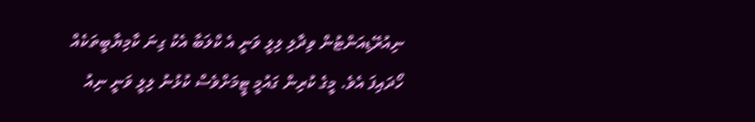ނިއުރޭޑިއަންޓުން ވިދާލި ލިލީ ވަނީ އެ ކްލަބާ އެކު ގިނަ ކާމިޔާބީތަކެއް ހޯދައިފަ އެވެ. މީގެ ކުރިން ގައުމީ ޓީމަށްވެސް ކުޅުނު ލިލީ ވަނީ ނިއު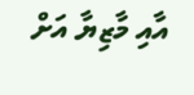އާއި މާޒިޔާ އަށް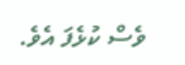ވެސް ކުޅެފަ އެވެ.